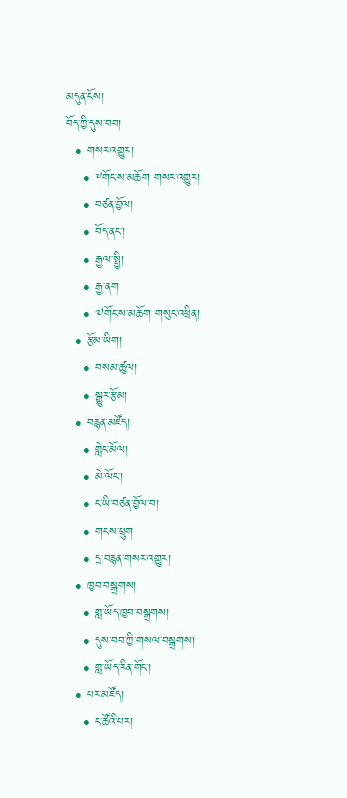མདུན་ངོས།
བོད་ཀྱི་དུས་བབ།
  • གསར་འགྱུར།
    • ༸གོང་ས་མཆོག གསར་འགྱུར།
    • བཙན་བྱོལ།
    • བོད་ནང་།
    • རྒྱལ་སྤྱི།
    • རྒྱ་ནག
    • ༧གོང་ས་མཆོག གསུང་འཕྲིན།
  • རྩོམ་ཡིག།
    • བསམ་ཚུལ།
    • སྒྱུར་རྩོམ།
  • བརྙན་མཛོད།
    • གླེང་མོལ།
    • མེ་ལོང་།
    • ང་ཡི་བཙན་བྱོལ་བ།
    • གངས་ཕྲུག
    • དྲ་བརྙན་གསར་འགྱུར།
  • ཁྱབ་བསྒྲགས།
    • གླ་ཡོད་ཁྱབ་བསྒྲགས།
    • དུས་བབ་ཀྱི་གསལ་བསྒྲགས།
    • གླ་ཡོད་རིན་གོང་།
  • པར་མཛོད།
    • ང་ཚོའི་པར།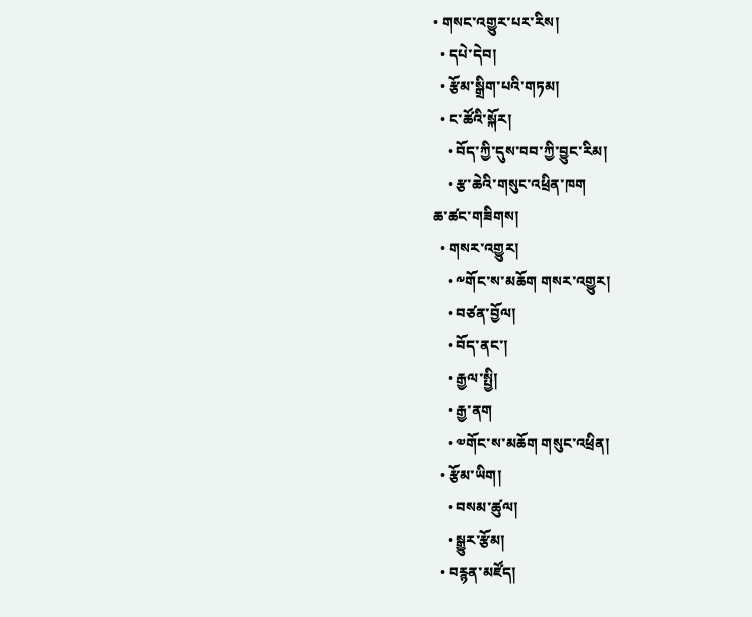• གསང་འགྱུར་པར་རིས།
  • དཔེ་དེབ།
  • རྩོམ་སྒྲིག་པའི་གཏམ།
  • ང་ཚོའི་སྐོར།
    • བོད་ཀྱི་དུས་བབ་ཀྱི་བྱུང་རིམ།
    • རྩ་ཆེའི་གསུང་འཕྲིན་ཁག
ཆ་ཚང་གཟིགས།
  • གསར་འགྱུར།
    • ༸གོང་ས་མཆོག གསར་འགྱུར།
    • བཙན་བྱོལ།
    • བོད་ནང་།
    • རྒྱལ་སྤྱི།
    • རྒྱ་ནག
    • ༧གོང་ས་མཆོག གསུང་འཕྲིན།
  • རྩོམ་ཡིག།
    • བསམ་ཚུལ།
    • སྒྱུར་རྩོམ།
  • བརྙན་མཛོད།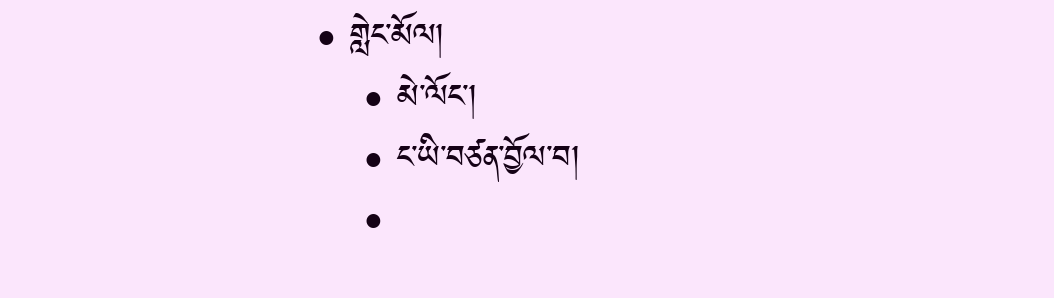• གླེང་མོལ།
    • མེ་ལོང་།
    • ང་ཡི་བཙན་བྱོལ་བ།
    •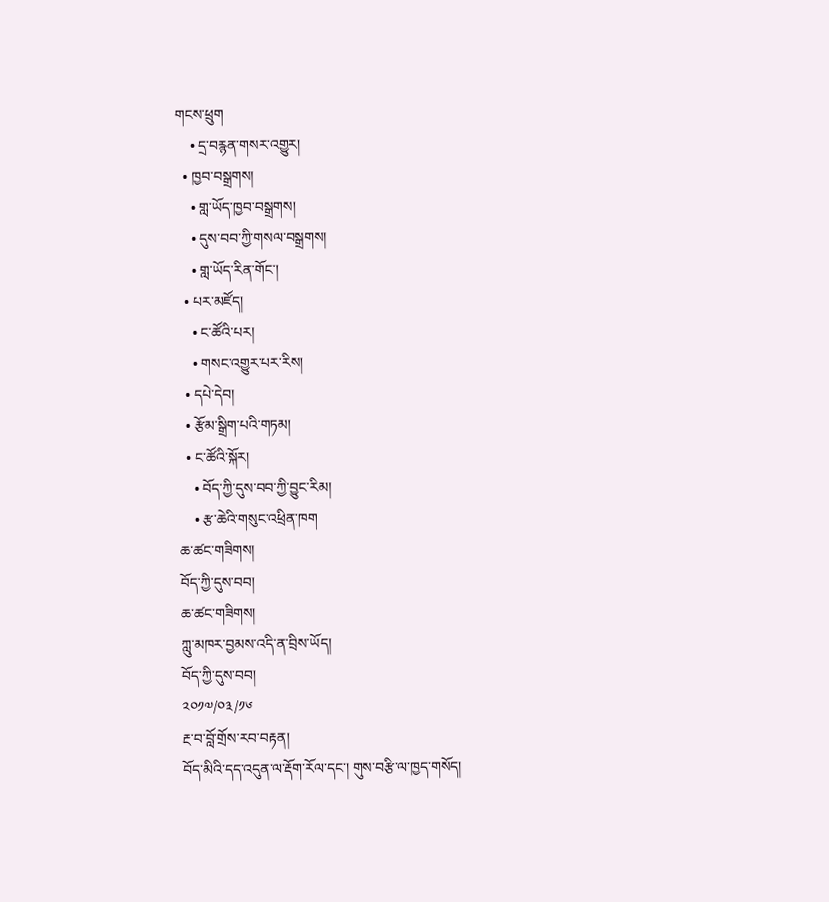གངས་ཕྲུག
    • དྲ་བརྙན་གསར་འགྱུར།
  • ཁྱབ་བསྒྲགས།
    • གླ་ཡོད་ཁྱབ་བསྒྲགས།
    • དུས་བབ་ཀྱི་གསལ་བསྒྲགས།
    • གླ་ཡོད་རིན་གོང་།
  • པར་མཛོད།
    • ང་ཚོའི་པར།
    • གསང་འགྱུར་པར་རིས།
  • དཔེ་དེབ།
  • རྩོམ་སྒྲིག་པའི་གཏམ།
  • ང་ཚོའི་སྐོར།
    • བོད་ཀྱི་དུས་བབ་ཀྱི་བྱུང་རིམ།
    • རྩ་ཆེའི་གསུང་འཕྲིན་ཁག
ཆ་ཚང་གཟིགས།
བོད་ཀྱི་དུས་བབ།
ཆ་ཚང་གཟིགས།
ཀླུ་མཁར་བྱམས་འདི་ན་བྲིས་ཡོད།
བོད་ཀྱི་དུས་བབ།
༢༠༡༧/༠༣/༡༦
རྔ་བ་བློ་གྲོས་རབ་བརྟན།
བོད་མིའི་དད་འདུན་ལ་རྡོག་རོལ་དང་། གུས་བརྩི་ལ་ཁྱད་གསོད།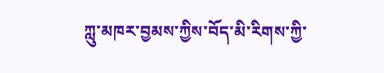ཀླུ་མཁར་བྱམས་ཀྱིས་བོད་མི་རིགས་ཀྱི་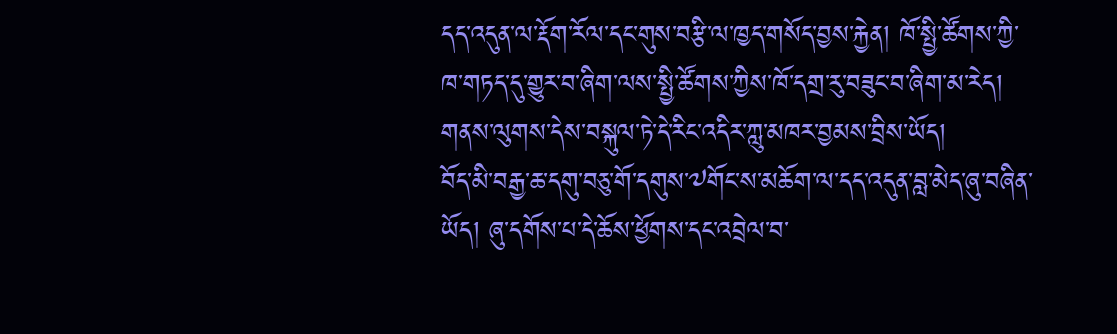དད་འདུན་ལ་རྡོག་རོལ་དང་གུས་བརྩི་ལ་ཁྱད་གསོད་བྱས་རྐྱེན། ཁོ་སྤྱི་ཚོགས་ཀྱི་ཁ་གཏད་དུ་གྱུར་བ་ཞིག་ལས་སྤྱི་ཚོགས་ཀྱིས་ཁོ་དགྲ་རུ་བཟུང་བ་ཞིག་མ་རེད། གནས་ལུགས་དེས་བསྐུལ་ཏེ་དེ་རིང་འདིར་ཀླུ་མཁར་བྱམས་བྲིས་ཡོད།
བོད་མི་བརྒྱ་ཆ་དགུ་བཅུ་གོ་དགུས་༧གོང་ས་མཆོག་ལ་དད་འདུན་བླ་མེད་ཞུ་བཞིན་ཡོད། ཞུ་དགོས་པ་དེ་ཆོས་ཕྱོགས་དང་འབྲེལ་བ་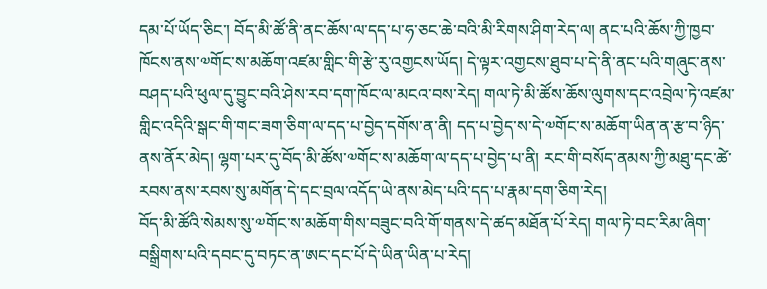དམ་པོ་ཡོད་ཅིང་། བོད་མི་ཚོ་ནི་ནང་ཆོས་ལ་དད་པ་ཧ་ཅང་ཆེ་བའི་མི་རིགས་ཤིག་རེད་ལ། ནང་པའི་ཆོས་ཀྱི་ཁྱབ་ཁོངས་ནས་༧གོང་ས་མཆོག་འཛམ་གླིང་གི་རྩེ་རུ་འགྱངས་ཡོད། དེ་ལྟར་འགྱངས་ཐུབ་པ་དེ་ནི་ནང་པའི་གཞུང་ནས་བཤད་པའི་ཕུལ་དུ་བྱུང་བའི་ཤེས་རབ་དག་ཁོང་ལ་མངའ་བས་རེད། གལ་ཏེ་མི་ཚོས་ཆོས་ལུགས་དང་འབྲེལ་ཏེ་འཛམ་གླིང་འདིའི་སྒང་གི་གང་ཟག་ཅིག་ལ་དད་པ་བྱེད་དགོས་ན་ནི། དད་པ་བྱེད་ས་དེ་༧གོང་ས་མཆོག་ཡིན་ན་རྩ་བ་ཉིད་ནས་ནོར་མེད། ལྷག་པར་དུ་བོད་མི་ཚོས་༧གོང་ས་མཆོག་ལ་དད་པ་བྱེད་པ་ནི། རང་གི་བསོད་ནམས་ཀྱི་མཐུ་དང་ཚེ་རབས་ནས་རབས་སུ་མགོན་དེ་དང་བྲལ་འདོད་ཡེ་ནས་མེད་པའི་དད་པ་རྣམ་དག་ཅིག་རེད།
བོད་མི་ཚོའི་སེམས་སུ་༧གོང་ས་མཆོག་གིས་བཟུང་བའི་གོ་གནས་དེ་ཚད་མཐོན་པོ་རེད། གལ་ཏེ་བང་རིམ་ཞིག་བསྒྲིགས་པའི་དབང་དུ་བཏང་ན་ཨང་དང་པོ་དེ་ཡིན་ཡིན་པ་རེད།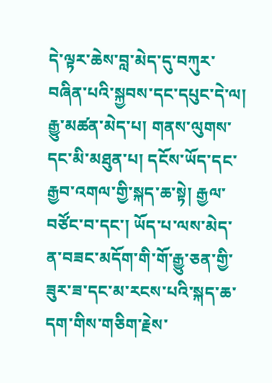དེ་ལྟར་ཆེས་བླ་མེད་དུ་བཀུར་བཞིན་པའི་སྐྱབས་དང་དཔུང་དེ་ལ། རྒྱུ་མཚན་མེད་པ། གནས་ལུགས་དང་མི་མཐུན་པ། དངོས་ཡོད་དང་རྒྱབ་འགལ་གྱི་སྐད་ཆ་སྟེ། རྒྱལ་བཙོང་བ་དང་། ཡོད་པ་ལས་མེད་ན་བཟང་མདོག་གི་གོ་རྒྱུ་ཅན་གྱི་ཟུར་ཟ་དང་མ་རངས་པའི་སྐད་ཆ་དག་གིས་གཅིག་རྗེས་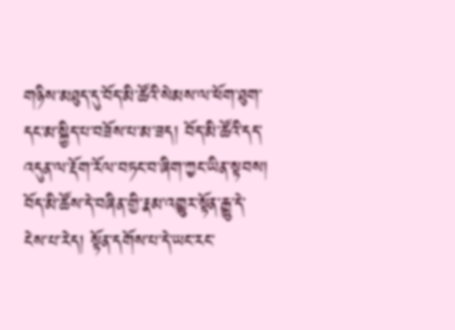གཉིས་མཐུད་དུ་བོད་མི་ཚོའི་སེམས་ལ་ཕོག་ཐུག་དང་མ་སྐྱིད་པ་བཟོས་པ་མ་ཟད། བོད་མི་ཚོའི་དད་འདུན་ལ་རྡོག་རོལ་བཏང་བ་ཞིག་ཀྱང་ཡིན་སྟབས། བོད་མི་ཚོས་དེ་བཞིན་གྱི་རྣམ་འགྱུར་སྟོན་རྒྱུ་དེ་ངེས་པ་རེད། སྟོན་དགོས་པ་དེ་ཡང་རང་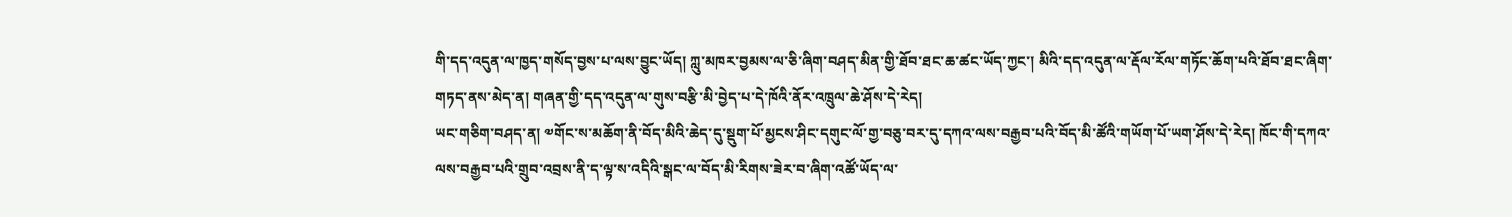གི་དད་འདུན་ལ་ཁྱད་གསོད་བྱས་པ་ལས་བྱུང་ཡོད། ཀླུ་མཁར་བྱམས་ལ་ཅི་ཞིག་བཤད་མིན་གྱི་ཐོབ་ཐང་ཆ་ཚང་ཡོད་ཀྱང་། མིའི་དད་འདུན་ལ་རྡོལ་རོལ་གཏོང་ཆོག་པའི་ཐོབ་ཐང་ཞིག་གཏད་ནས་མེད་ན། གཞན་གྱི་དད་འདུན་ལ་གུས་བརྩི་མི་བྱེད་པ་དེ་ཁོའི་ནོར་འཁྲུལ་ཆེ་ཤོས་དེ་རེད།
ཡང་གཅིག་བཤད་ན། ༧གོང་ས་མཆོག་ནི་བོད་མིའི་ཆེད་དུ་སྡུག་པོ་མྱངས་ཤིང་དགུང་ལོ་གྱ་བཅུ་བར་དུ་དཀའ་ལས་བརྒྱབ་པའི་བོད་མི་ཚོའི་གཡོག་པོ་ཡག་ཤོས་དེ་རེད། ཁོང་གི་དཀའ་ལས་བརྒྱབ་པའི་གྲུབ་འབྲས་ནི་ད་ལྟ་ས་འདིའི་སྒང་ལ་བོད་མི་རིགས་ཟེར་བ་ཞིག་འཚོ་ཡོད་ལ་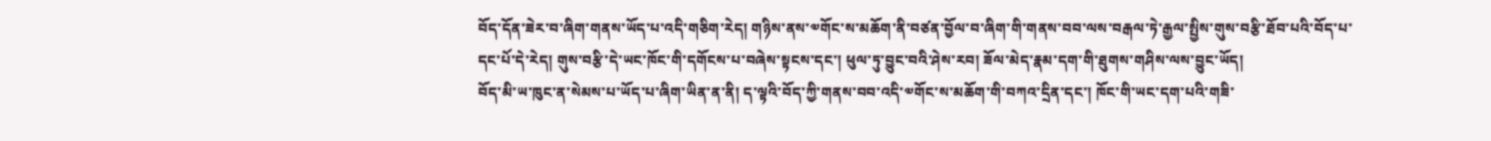བོད་དོན་ཟེར་བ་ཞིག་གནས་ཡོད་པ་འདི་གཅིག་རེད། གཉིས་ནས་༧གོང་ས་མཆོག་ནི་བཙན་བྱོལ་བ་ཞིག་གི་གནས་བབ་ལས་བརྒལ་ཏེ་རྒྱལ་སྤྱིས་གུས་བརྩི་ཐོབ་པའི་བོད་པ་དང་པོ་དེ་རེད། གུས་བརྩི་དེ་ཡང་ཁོང་གི་དགོངས་པ་བཞེས་སྟངས་དང་། ཕུལ་ཏུ་བྱུང་བའི་ཤེས་རབ། ཟོལ་མེད་རྣམ་དག་གི་ཐུགས་གཤིས་ལས་བྱུང་ཡོད།
བོད་མི་ཡ་ཁུང་ན་སེམས་པ་ཡོད་པ་ཞིག་ཡིན་ན་ནི། ད་ལྟའི་བོད་ཀྱི་གནས་བབ་འདི་༧གོང་ས་མཆོག་གི་བཀའ་དྲིན་དང་། ཁོང་གི་ཡང་དག་པའི་གཟི་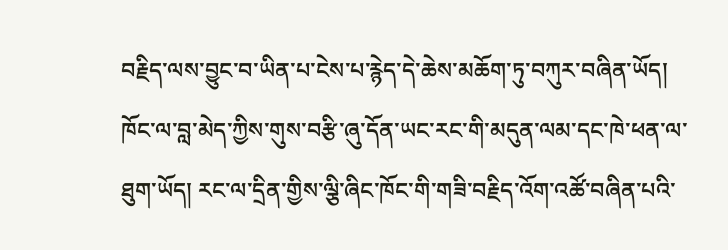བརྗིད་ལས་བྱུང་བ་ཡིན་པ་ངེས་པ་རྙེད་དེ་ཆེས་མཆོག་ཏུ་བཀུར་བཞིན་ཡོད། ཁོང་ལ་བླ་མེད་ཀྱིས་གུས་བརྩི་ཞུ་དོན་ཡང་རང་གི་མདུན་ལམ་དང་ཁེ་ཕན་ལ་ཐུག་ཡོད། རང་ལ་དྲིན་གྱིས་ལྕི་ཞིང་ཁོང་གི་གཟི་བརྗིད་འོག་འཚོ་བཞིན་པའི་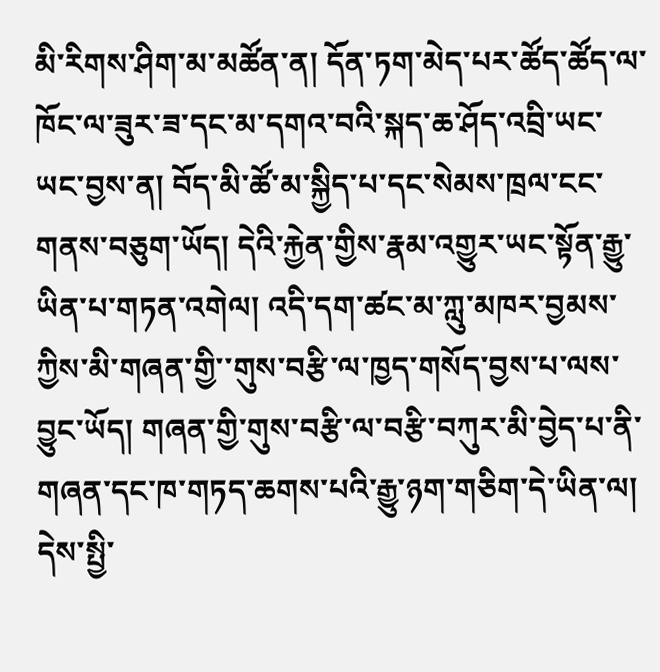མི་རིགས་ཤིག་མ་མཚོན་ན། དོན་ཏག་མེད་པར་ཚོད་ཚོད་ལ་ཁོང་ལ་ཟུར་ཟ་དང་མ་དགའ་བའི་སྐད་ཆ་ཤོད་འབྲི་ཡང་ཡང་བྱས་ན། བོད་མི་ཚོ་མ་སྐྱིད་པ་དང་སེམས་ཁྲལ་ངང་གནས་བཅུག་ཡོད། དེའི་རྐྱེན་གྱིས་རྣམ་འགྱུར་ཡང་སྟོན་རྒྱུ་ཡིན་པ་གཏན་འགེལ། འདི་དག་ཚང་མ་ཀླུ་མཁར་བྱམས་ཀྱིས་མི་གཞན་གྱི་་གུས་བརྩི་ལ་ཁྱད་གསོད་བྱས་པ་ལས་བྱུང་ཡོད། གཞན་གྱི་གུས་བརྩི་ལ་བརྩི་བཀུར་མི་བྱེད་པ་ནི་གཞན་དང་ཁ་གཏད་ཆགས་པའི་རྒྱུ་ཉག་གཅིག་དེ་ཡིན་ལ། དེས་སྤྱི་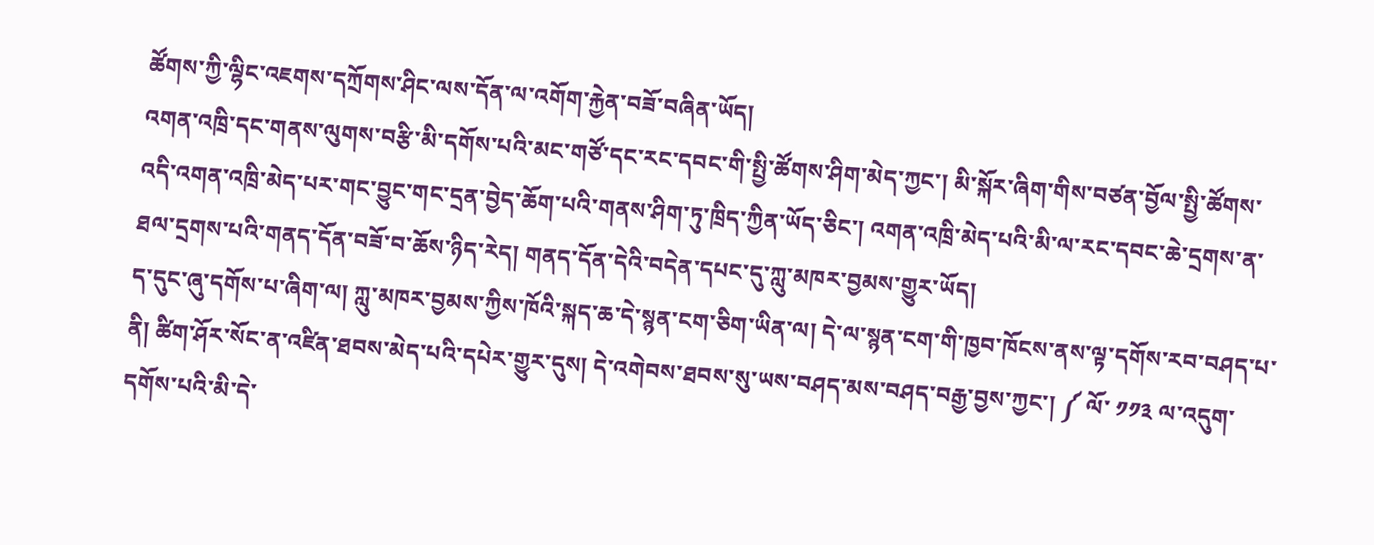ཚོགས་ཀྱི་ལྷིང་འཇགས་དཀྲོགས་ཤིང་ལས་དོན་ལ་འགོག་རྐྱེན་བཟོ་བཞིན་ཡོད།
འགན་འཁྲི་དང་གནས་ལུགས་བརྩི་མི་དགོས་པའི་མང་གཙོ་དང་རང་དབང་གི་སྤྱི་ཚོགས་ཤིག་མེད་ཀྱང་། མི་སྐོར་ཞིག་གིས་བཙན་བྱོལ་སྤྱི་ཚོགས་འདི་འགན་འཁྲི་མེད་པར་གང་བྱུང་གང་དྲན་བྱེད་ཆོག་པའི་གནས་ཤིག་ཏུ་ཁྲིད་ཀྱིན་ཡོད་ཅིང་། འགན་འཁྲི་མེད་པའི་མི་ལ་རང་དབང་ཆེ་དྲགས་ན་ཐལ་དྲགས་པའི་གནད་དོན་བཟོ་བ་ཆོས་ཉིད་རེད། གནད་དོན་དེའི་བདེན་དཔང་དུ་ཀླུ་མཁར་བྱམས་གྱུར་ཡོད།
ད་དུང་ཞུ་དགོས་པ་ཞིག་ལ། ཀླུ་མཁར་བྱམས་ཀྱིས་ཁོའི་སྐད་ཆ་དེ་སྙན་ངག་ཅིག་ཡིན་ལ། དེ་ལ་སྙན་ངག་གི་ཁྱབ་ཁོངས་ནས་ལྟ་དགོས་རབ་བཤད་པ་ནི། ཚིག་ཤོར་སོང་ན་འཛིན་ཐབས་མེད་པའི་དཔེར་གྱུར་དུས། དེ་འགེབས་ཐབས་སུ་ཡས་བཤད་མས་བཤད་བརྒྱ་བྱས་ཀྱང་། ༼ ལོ་ ༡༡༣ ལ་འདུག་དགོས་པའི་མི་དེ་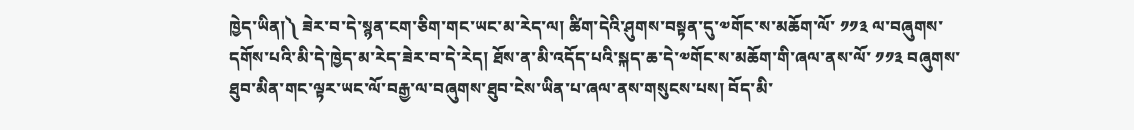ཁྱེད་ཡིན།༽ ཟེར་བ་དེ་སྙན་ངག་ཅིག་གང་ཡང་མ་རེད་ལ། ཚིག་དེའི་ཤུགས་བསྟན་དུ་༧གོང་ས་མཆོག་ལོ་ ༡༡༣ ལ་བཞུགས་དགོས་པའི་མི་དེ་ཁྱེད་མ་རེད་ཟེར་བ་དེ་རེད། ཐོས་ན་མི་འདོད་པའི་སྐད་ཆ་དེ་༧གོང་ས་མཆོག་གི་ཞལ་ནས་ལོ་ ༡༡༣ བཞུགས་ཐུབ་མིན་གང་ལྟར་ཡང་ལོ་བརྒྱ་ལ་བཞུགས་ཐུབ་ངེས་ཡིན་པ་ཞལ་ནས་གསུངས་པས། བོད་མི་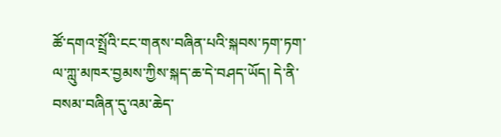ཚོ་དགའ་སྤྲོའི་ངང་གནས་བཞིན་པའི་སྐབས་ཏག་ཏག་ལ་ཀླུ་མཁར་བྱམས་ཀྱིས་སྐད་ཆ་དེ་བཤད་ཡོད། དེ་ནི་བསམ་བཞིན་དུ་འམ་ཆེད་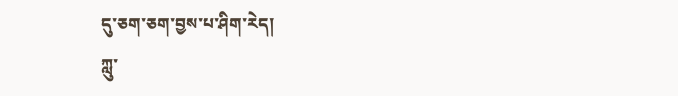དུ་ཅག་ཅག་བྱས་པ་ཤིག་རེད།
ཀླུ་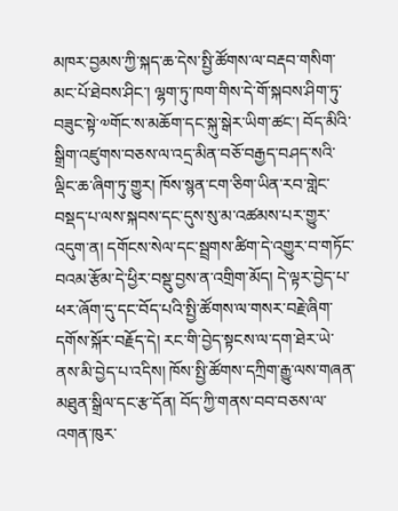མཁར་བྱམས་ཀྱི་སྐད་ཆ་དེས་སྤྱི་ཚོགས་ལ་བརྡབ་གསིག་མང་པོ་ཐེབས་ཤིང་། ལྷག་ཏུ་ཁག་གིས་དེ་གོ་སྐབས་ཤིག་ཏུ་བཟུང་སྟེ་༧གོང་ས་མཆོག་དང་སྐུ་སྒེར་ཡིག་ཚང་། བོད་མིའི་སྒྲིག་འཛུགས་བཅས་ལ་འདྲ་མིན་བཅོ་བརྒྱད་བཤད་སའི་ལྡིང་ཆ་ཞིག་ཏུ་གྱུར། ཁོས་སྙན་ངག་ཅིག་ཡིན་རབ་གླེང་བསྡད་པ་ལས་སྐབས་དང་དུས་སུ་མ་འཚམས་པར་གྱུར་འདུག་ན། དགོངས་སེལ་དང་སྦྲགས་ཚིག་དེ་འགྱུར་བ་གཏོང་བའམ་རྩོམ་དེ་ཕྱིར་བསྡུ་བྱས་ན་འགྲིག་མོད། དེ་ལྟར་བྱེད་པ་ཕར་ཞོག་དུ་དང་བོད་པའི་སྤྱི་ཚོགས་ལ་གསར་བརྗེ་ཞིག་དགོས་སྐོར་བརྗོད་དེ། རང་གི་བྱེད་སྟངས་ལ་དག་ཐེར་ཡེ་ནས་མི་བྱེད་པ་འདིས། ཁོས་སྤྱི་ཚོགས་དཀྲིག་རྒྱུ་ལས་གཞན་མཐུན་སྒྲིལ་དང་རྩ་དོན། བོད་ཀྱི་གནས་བབ་བཅས་ལ་འགན་ཁུར་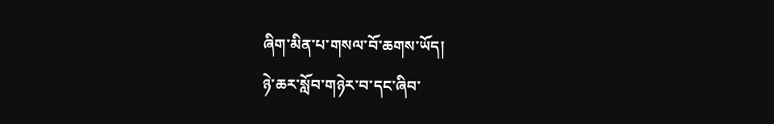ཞིག་མིན་པ་གསལ་བོ་ཆགས་ཡོད།
ཉེ་ཆར་སློབ་གཉེར་བ་དང་ཞིབ་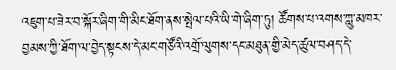འཇུག་པ་ཟེར་བ་སྐོར་ཞིག་གི་མིང་ཐོག་ནས་སྤེལ་པའི་ཡི་གེ་ཞིག་ཏུ། ཚོགས་པ་འགས་ཀླུ་མཁར་བྱམས་ཀྱི་ཐོག་ལ་བྱེད་སྟངས་དེ་མང་གཙོའི་འགྲོ་ལུགས་དང་མཐུན་གྱི་མེད་ཚུལ་བཤད་དེ་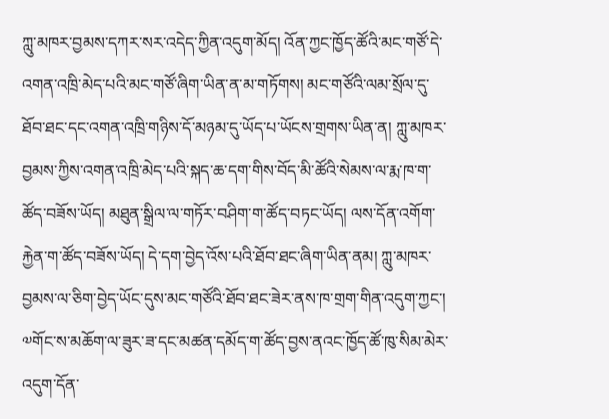ཀླུ་མཁར་བྱམས་དཀར་སར་འདེད་ཀྱིན་འདུག་མོད། འོན་ཀྱང་ཁྱོད་ཚོའི་མང་གཙོ་དེ་འགན་འཁྲི་མེད་པའི་མང་གཙོ་ཞིག་ཡིན་ན་མ་གཏོགས། མང་གཙོའི་ལམ་སྲོལ་དུ་ཐོབ་ཐང་དང་འགན་འཁྲི་གཉིས་དོ་མཉམ་དུ་ཡོད་པ་ཡོངས་གྲགས་ཡིན་ན། ཀླུ་མཁར་བྱམས་ཀྱིས་འགན་འཁྲི་མེད་པའི་སྐད་ཆ་དག་གིས་བོད་མི་ཚོའི་སེམས་ལ་རྨ་ཁ་ག་ཚོད་བཟོས་ཡོད། མཐུན་སྒྲིལ་ལ་གཏོར་བཤིག་ག་ཚོད་བཏང་ཡོད། ལས་དོན་འགོག་རྐྱེན་ག་ཚོད་བཟོས་ཡོད། དེ་དག་བྱེད་འོས་པའི་ཐོབ་ཐང་ཞིག་ཡིན་ནམ། ཀླུ་མཁར་བྱམས་ལ་ཅིག་བྱེད་ཡོང་དུས་མང་གཙོའི་ཐོབ་ཐང་ཟེར་ནས་ཁ་གྲག་གིན་འདུག་ཀྱང་། ༧གོང་ས་མཆོག་ལ་ཟུར་ཟ་དང་མཚན་དམོད་ག་ཚོད་བྱས་ནའང་ཁྱོད་ཚོ་ཁུ་སིམ་མེར་འདུག་དོན་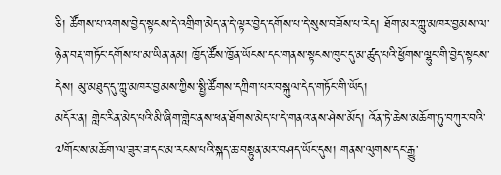ཅི། ཚོགས་པ་འགས་བྱེད་སྟངས་དེ་འགྲིག་མེད་ན་དེ་ལྟར་བྱེད་དགོས་པ་དེ་སུས་བཟོས་པ་རེད། ཐོག་མར་ཀླུ་མཁར་བྱམས་ལ་ཉེན་བརྡ་གཏོང་དགོས་པ་མ་ཡིན་ནམ། ཁྱོད་ཚོས་ཁྱོན་ཡོངས་དང་གནས་སྟངས་ཁུང་དུ་མ་ཚུད་པའི་ཕྱོགས་ལྷུང་གི་བྱེད་སྟངས་དེས། མུ་མཐུད་དུ་ཀླུ་མཁར་བྱམས་ཀྱིས་སྤྱི་ཚོགས་དཀྲིག་པར་བསྐུལ་དེད་གཏོང་གི་ཡོད།
མདོར་ན། གླེང་རིན་མེད་པའི་མི་ཞིག་གླེང་ནས་ཕན་ཐོགས་མེད་པ་དེ་གནའ་ནས་ཤེས་མོད། འོན་ཏེ་ཆེས་མཆོག་ཏུ་བཀུར་བའི་༧གོང་ས་མཆོག་ལ་ཟུར་ཟ་དང་མ་རངས་པའི་སྐད་ཆ་བསྟུན་མར་བཤད་ཡོང་དུས། གནས་ལུགས་དང་རྒྱུ་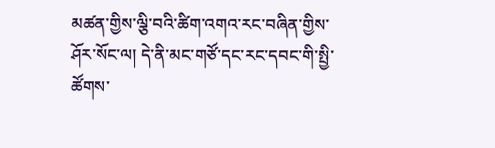མཚན་གྱིས་ལྕི་བའི་ཚིག་འགའ་རང་བཞིན་གྱིས་ཤོར་སོང་ལ། དེ་ནི་མང་གཙོ་དང་རང་དབང་གི་སྤྱི་ཚོགས་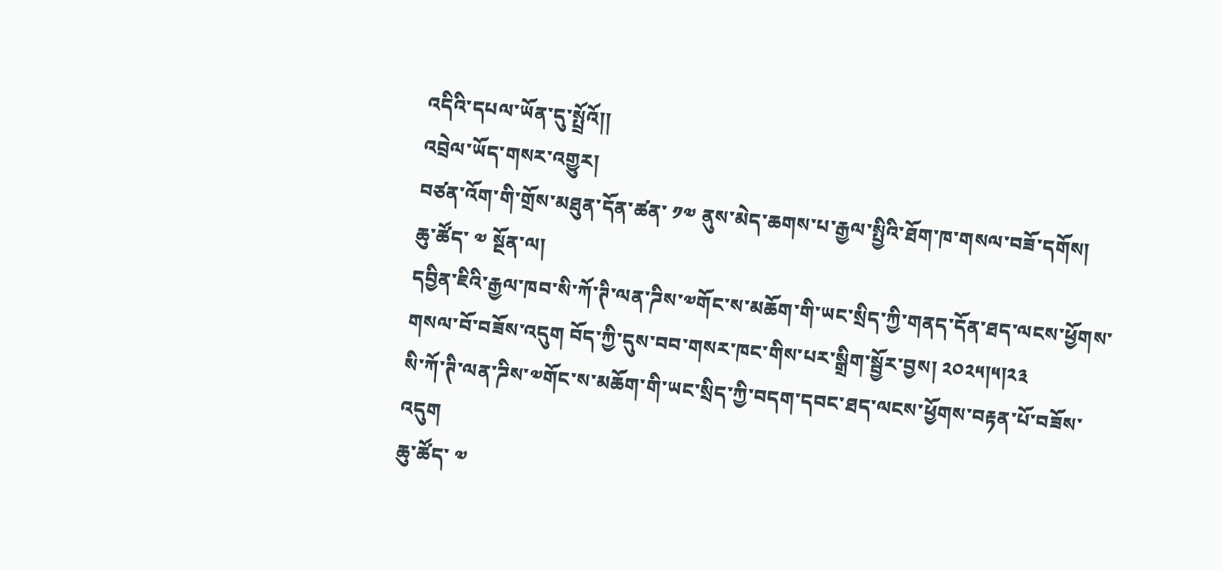འདིའི་དཔལ་ཡོན་དུ་སྤྲོའོ།།
འབྲེལ་ཡོད་གསར་འགྱུར།
བཙན་འོག་གི་གྲོས་མཐུན་དོན་ཚན་ ༡༧ ནུས་མེད་ཆགས་པ་རྒྱལ་སྤྱིའི་ཐོག་ཁ་གསལ་བཟོ་དགོས།
ཆུ་ཚོད་ ༧ སྔོན་ལ།
དབྱིན་ཇིའི་རྒྱལ་ཁབ་སི་ཀོ་ཊི་ལན་ཌིས་༧གོང་ས་མཆོག་གི་ཡང་སྲིད་ཀྱི་གནད་དོན་ཐད་ལངས་ཕྱོགས་གསལ་བོ་བཟོས་འདུག བོད་ཀྱི་དུས་བབ་གསར་ཁང་གིས་པར་སྒྲིག་སྦྱོར་བྱས། ༢༠༢༥།༥།༢༣
སི་ཀོ་ཊི་ལན་ཌིས་༧གོང་ས་མཆོག་གི་ཡང་སྲིད་ཀྱི་བདག་དབང་ཐད་ལངས་ཕྱོགས་བརྟན་པོ་བཟོས་འདུག
ཆུ་ཚོད་ ༧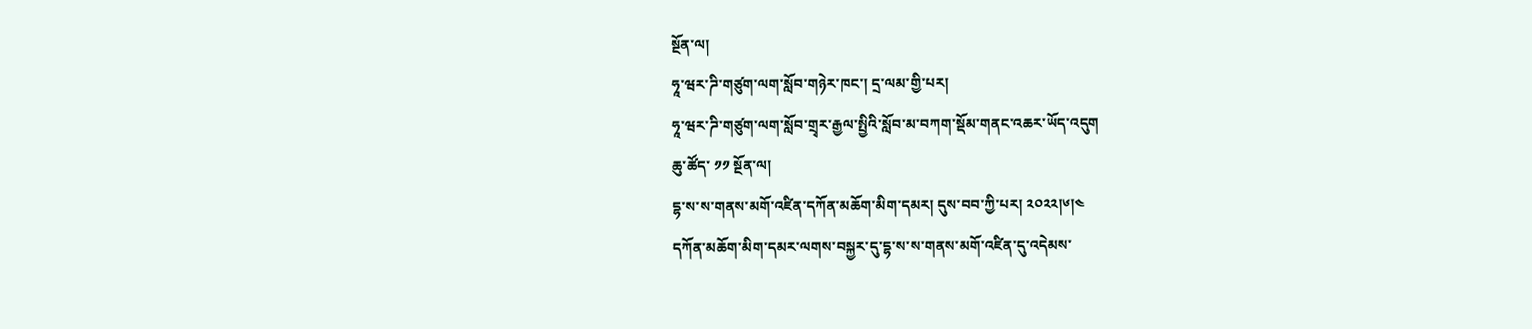སྔོན་ལ།
ཧཱ་ཝར་ཌི་གཙུག་ལག་སློབ་གཉེར་ཁང་། དྲ་ལམ་གྱི་པར།
ཧཱ་ཝར་ཌི་གཙུག་ལག་སློབ་གྲྭར་རྒྱལ་སྤྱིའི་སློབ་མ་བཀག་སྡོམ་གནང་འཆར་ཡོད་འདུག
ཆུ་ཚོད་ ༡༡ སྔོན་ལ།
དྷ་ས་ས་གནས་མགོ་འཛིན་དཀོན་མཆོག་མིག་དམར། དུས་བབ་ཀྱི་པར། ༢༠༢༢།༦།༤
དཀོན་མཆོག་མིག་དམར་ལགས་བསྐྱར་དུ་དྷ་ས་ས་གནས་མགོ་འཛིན་དུ་འདེམས་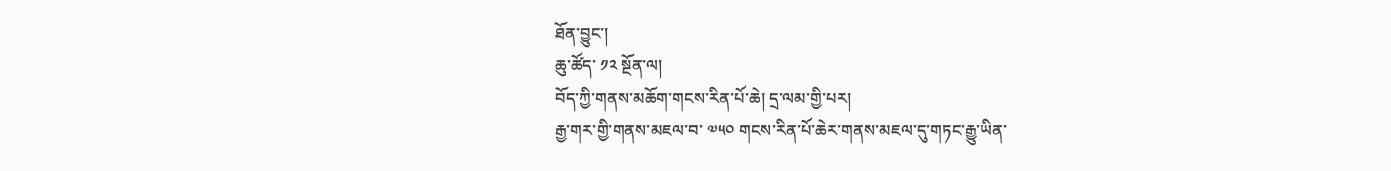ཐོན་བྱུང་།
ཆུ་ཚོད་ ༡༢ སྔོན་ལ།
བོད་ཀྱི་གནས་མཆོག་གངས་རིན་པོ་ཆེ། དྲ་ལམ་གྱི་པར།
རྒྱ་གར་གྱི་གནས་མཇལ་བ་ ༧༥༠ གངས་རིན་པོ་ཆེར་གནས་མཇལ་དུ་གཏང་རྒྱུ་ཡིན་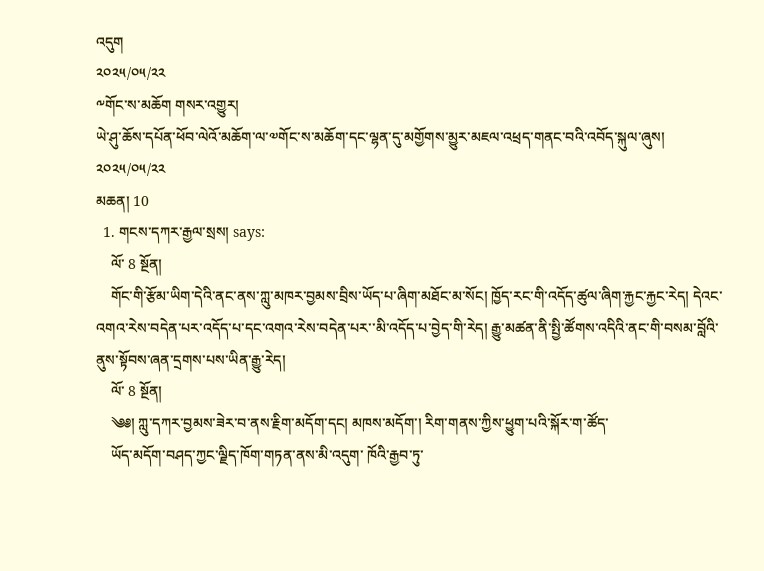འདུག
༢༠༢༥/༠༥/༢༢
༸གོང་ས་མཆོག གསར་འགྱུར།
ཡེ་ཤུ་ཆོས་དཔོན་ཕོབ་ལེའོ་མཆོག་ལ་༧གོང་ས་མཆོག་དང་ལྷན་དུ་མགྱོགས་མྱུར་མཇལ་འཕྲད་གནང་བའི་འབོད་སྐུལ་ཞུས།
༢༠༢༥/༠༥/༢༢
མཆན། 10
  1. གངས་དཀར་རྒྱལ་སྲས། says:
    ལོ་ 8 སྔོན།
    གོང་གི་རྩོམ་ཡིག་དེའི་ནང་ནས་ཀླུ་མཁར་བྱམས་བྲིས་ཡོད་པ་ཞིག་མཐོང་མ་སོང། ཁྱོད་རང་གི་འདོད་ཚུལ་ཞིག་རྐྱང་རྐྱང་རེད། དེའང་འགའ་རེས་བདེན་པར་འདོད་པ་དང་འགའ་རེས་བདེན་པར་་མི་འདོད་པ་བྱེད་གི་རེད། རྒྱུ་མཚན་ནི་སྤྱི་ཚོགས་འདིའི་ནང་གི་བསམ་བློའི་ནུས་སྟོབས་ཞན་དྲགས་པས་ཡིན་རྒྱུ་རེད།
    ལོ་ 8 སྔོན།
    ༄༅། ཀླུ་དཀར་བྱམས་ཟེར་བ་ནས་རྗིག་མདོག་དང། མཁས་མདོག་། ཪིག་གནས་ཀྱིས་ཕྱུག་པའི་སྐོར་ག་ཚོད་
    ཡོད་མདོག་བཤད་ཀྱང་ལྗིད་ཁོག་གཏན་ནས་མི་འདུག་ ཁོའི་རྒྱབ་ཏུ་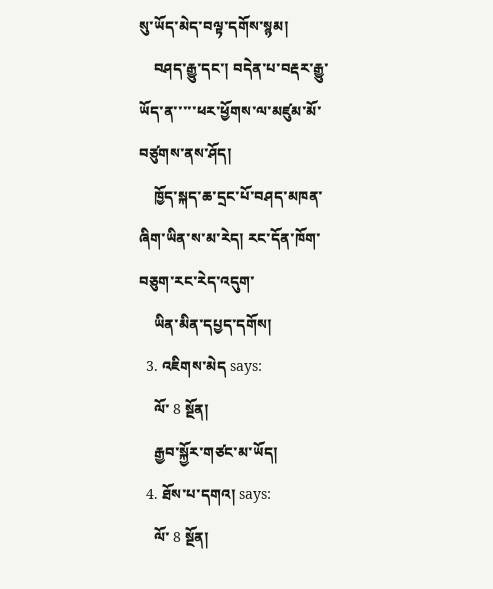སུ་ཡོད་མེད་བལྟ་དགོས་སྙམ།
    བཤད་རྒྱུ་དང་། བདེན་པ་བརྡར་རྒྱུ་ཡོད་ན་་་་་ཕར་ཕྱོགས་ལ་མཛུམ་མོ་བཙུགས་ནས་ཤོད།
    ཁྱོད་སྐད་ཆ་དྲང་པོ་བཤད་མཁན་ཞིག་ཡིན་ས་མ་རེད། རང་དོན་ཁོག་བཅུག་རང་རེད་འདུག་
    ཡིན་མིན་དཔྱད་དགོས།
  3. འཇིགས་མེད says:
    ལོ་ 8 སྔོན།
    རྒྱབ་སྐྱོར་གཙང་མ་ཡོད།
  4. ཐོས་པ་དགའ། says:
    ལོ་ 8 སྔོན།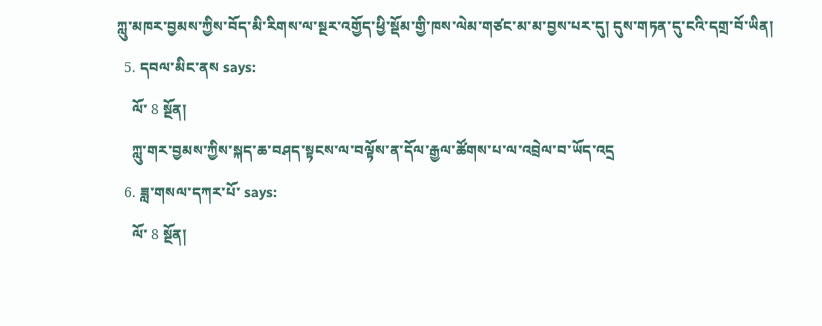ཀླུ་མཁར་བྱམས་ཀྱིས་བོད་མི་རིགས་ལ་སྔར་འགྱོད་ཕྱི་སྡོམ་གྱི་ཁས་ལེམ་གཙང་མ་མ་བྱས་པར་དུ། དུས་གཏན་དུ་ངའི་དགྲ་བོ་ཡིན།
  5. དབལ་མིང་ནས says:
    ལོ་ 8 སྔོན།
    ཀླུ་གར་བྱམས་ཀྱིས་སྐད་ཆ་བཤད་སྟངས་ལ་བལྟོས་ན་དོལ་རྒྱལ་ཚོགས་པ་ལ་འབྲེལ་བ་ཡོད་འདྲ
  6. ཟླ་གསལ་དཀར་པོ་ says:
    ལོ་ 8 སྔོན།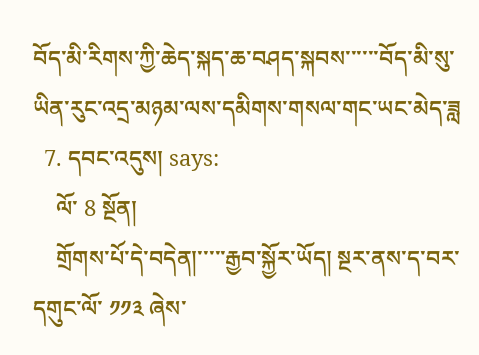བོད་མི་རིགས་ཀྱི་ཆེད་སྐད་ཆ་བཤད་སྐབས་་་་་་བོད་མི་སུ་ཡིན་རུང་འདྲ་མཉམ་ལས་དམིགས་གསལ་གང་ཡང་མེད་ཟླ
  7. དབང་འདུས། says:
    ལོ་ 8 སྔོན།
    གྲོགས་པོ་དེ་བདེན།་་་་་རྒྱབ་སྐྱོར་ཡོད། སྔར་ནས་ད་བར་དགུང་ལོ་ ༡༡༣ ཞེས་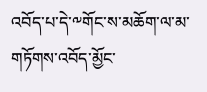འབོད་པ་དེ་༸གོང་ས་མཆོག་ལ་མ་གཏོགས་འབོད་མྱོང་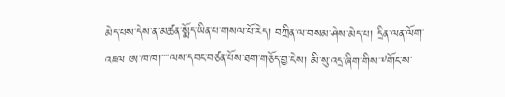མེད་པས་དེས་ན་མཚན་སྨོད་ཡིན་པ་གསལ་པོ་རེད། བཀྲིན་ལ་བསམ་ཤེས་མེད་པ། དྲིན་ལན་ལོག་འཇལ ཨ་ཁ་ཁ།་་་་ལས་དབང་བཙན་པོས་ཐག་གཅོད་བྱ་ངེས། མི་སུ་འདྲ་ཞིག་གིས་༸གོང་ས་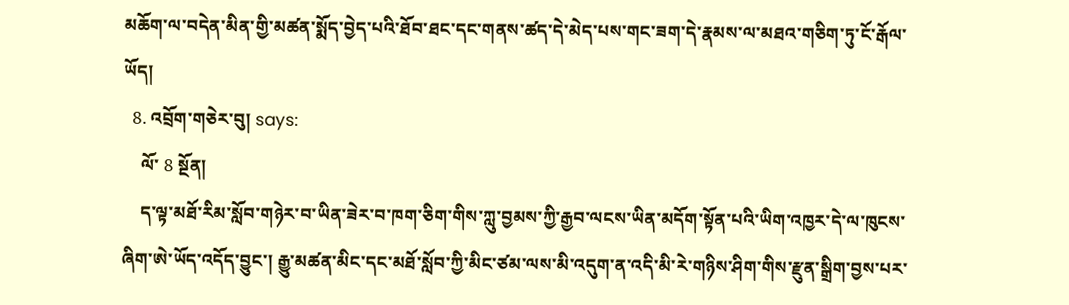མཆོག་ལ་བདེན་མིན་གྱི་མཚན་སྨོད་བྱེད་པའི་ཐོབ་ཐང་དང་གནས་ཚད་དེ་མེད་པས་གང་ཟག་དེ་རྣམས་ལ་མཐའ་གཅིག་ཏུ་ངོ་རྒོལ་ཡོད།
  8. འབྲོག་གཅེར་བུ། says:
    ལོ་ 8 སྔོན།
    ད་ལྟ་མཐོ་རིམ་སློབ་གཉེར་བ་ཡིན་ཟེར་བ་ཁག་ཅིག་གིས་ཀླུ་བྱམས་ཀྱི་རྒྱབ་ལངས་ཡིན་མདོག་སྟོན་པའི་ཡིག་འཁྱར་དེ་ལ་ཁུངས་ཞིག་ཨེ་ཡོད་འདོད་བྱུང་། རྒྱུ་མཚན་མིང་དང་མཐོ་སློབ་ཀྱི་མིང་ཙམ་ལས་མི་འདུག་ན་འདི་མི་རེ་གཉིས་ཤིག་གིས་རྫུན་སྒྲིག་བྱས་པར་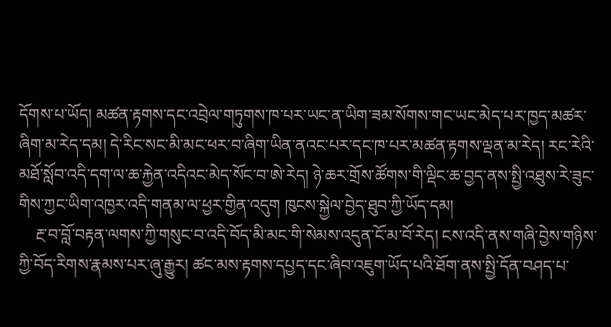དོགས་པ་ཡོད། མཚན་རྟགས་དང་འབྲེལ་གཏུགས་ཁ་པར་ཡང་ན་ཡིག་ཟམ་སོགས་གང་ཡང་མེད་པར་ཁྱད་མཚར་ཞིག་མ་རེད་དམ། དེ་རིང་སང་མི་མང་ཕར་བ་ཞིག་ཡིན་ནའང་པར་དང་ཁ་པར་མཚན་རྟགས་ལྡན་མ་རེད། རང་རེའི་མཐོ་སློབ་འདི་དག་ལ་ཆ་རྐྱེན་འདིའང་མེད་སོང་བ་ཨེ་རེད། ཉེ་ཆར་གྲོས་ཚོགས་གི་ལྡིང་ཆ་བྱད་ནས་སྤྱི་འཐུས་རེ་ཟུང་གིས་ཀྱང་ཡིག་འཁྱར་འདི་གནམ་ལ་ཕྱར་གྱིན་འདུག ཁུངས་སྐྱེལ་བྱེད་ཐུབ་ཀྱི་ཡོད་དམ།
    རྔ་བ་བློ་བརྟན་ལགས་ཀྱི་གསུང་བ་འདི་བོད་མི་མང་གི་སེམས་འདུན་ངོ་མ་བོ་རེད། ངས་འདི་ནས་གཞི་བྱེས་གཉིས་ཀྱི་བོད་རིགས་རྣམས་པར་ཞུ་རྒྱུར། ཚང་མས་རྟགས་དཔྱད་དང་ཞིབ་འཇུག་ཡོད་པའི་ཐོག་ནས་སྤྱི་དོན་བཤད་པ་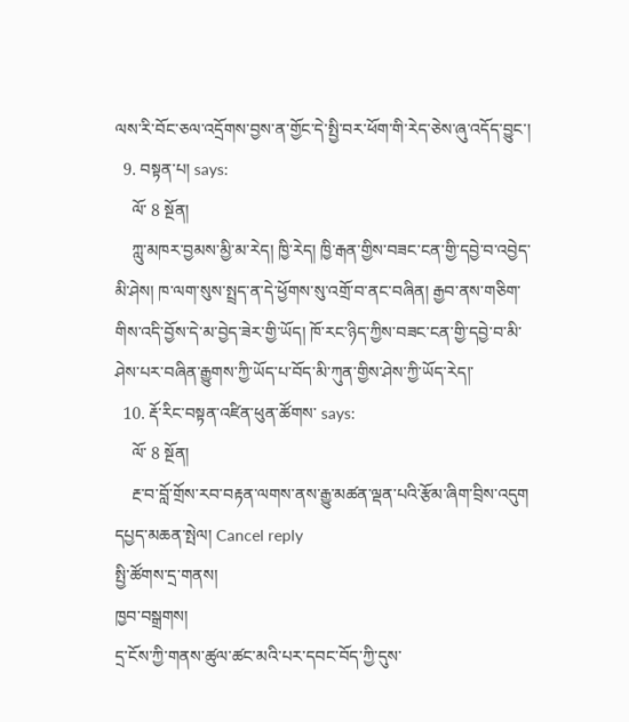ལས་རི་བོང་ཅལ་འདྲོགས་བྱས་ན་གྱོང་དེ་སྤྱི་བར་ཕོག་གི་རེད་ཅེས་ཞུ་འདོད་བྱུང་།
  9. བསྟན་པ། says:
    ལོ་ 8 སྔོན།
    ཀླུ་མཁར་བྱམས་མྱི་མ་རེད། ཁྱི་རེད། ཁྱི་རྒན་གྱིས་བཟང་ངན་གྱི་དབྱེ་བ་འབྱེད་མི་ཤེས། ཁ་ལག་སུས་སྤྲད་ན་དེ་ཕྱོགས་སུ་འགྲོ་བ་ནང་བཞིན། རྒྱབ་ནས་གཅིག་གིས་འདི་བྱོས་དེ་མ་བྱེད་ཟེར་གྱི་ཡོད། ཁོ་རང་ཉིད་ཀྱིས་བཟང་ངན་གྱི་དབྱེ་བ་མི་ཤེས་པར་བཞིན་རྒྱུགས་ཀྱི་ཡོད་པ་བོད་མི་ཀུན་གྱིས་ཤེས་ཀྱི་ཡོད་རེད།་
  10. རྡོ་རིང་བསྟན་འཛིན་ཕུན་ཚོགས་ says:
    ལོ་ 8 སྔོན།
    རྔ་བ་བློ་གྲོས་རབ་བརྟན་ལགས་ནས་རྒྱུ་མཚན་ལྡན་པའི་རྩོམ་ཞིག་བྲིས་འདུག
དཔྱད་མཆན་སྤེལ། Cancel reply
སྤྱི་ཚོགས་དྲ་གནས།
ཁྱབ་བསྒྲགས།
དྲ་ངོས་ཀྱི་གནས་ཚུལ་ཚང་མའི་པར་དབང་བོད་ཀྱི་དུས་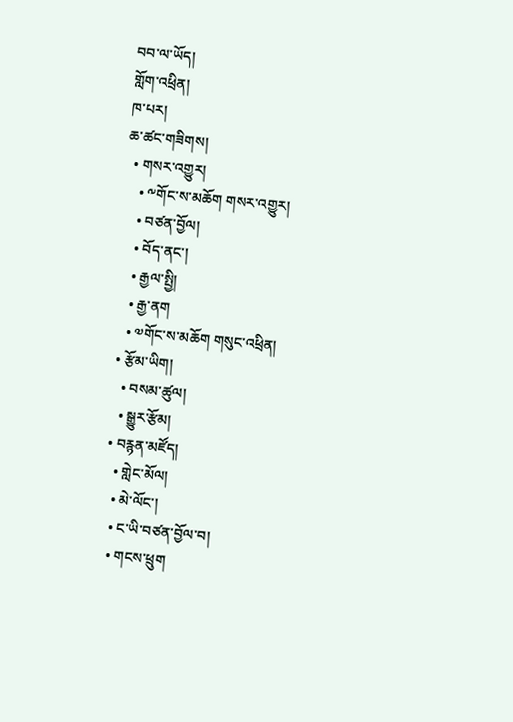བབ་ལ་ཡོད།
གློག་འཕྲིན།
ཁ་པར།
ཆ་ཚང་གཟིགས།
  • གསར་འགྱུར།
    • ༸གོང་ས་མཆོག གསར་འགྱུར།
    • བཙན་བྱོལ།
    • བོད་ནང་།
    • རྒྱལ་སྤྱི།
    • རྒྱ་ནག
    • ༧གོང་ས་མཆོག གསུང་འཕྲིན།
  • རྩོམ་ཡིག།
    • བསམ་ཚུལ།
    • སྒྱུར་རྩོམ།
  • བརྙན་མཛོད།
    • གླེང་མོལ།
    • མེ་ལོང་།
    • ང་ཡི་བཙན་བྱོལ་བ།
    • གངས་ཕྲུག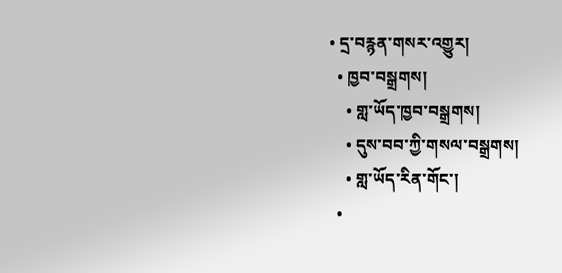• དྲ་བརྙན་གསར་འགྱུར།
  • ཁྱབ་བསྒྲགས།
    • གླ་ཡོད་ཁྱབ་བསྒྲགས།
    • དུས་བབ་ཀྱི་གསལ་བསྒྲགས།
    • གླ་ཡོད་རིན་གོང་།
  •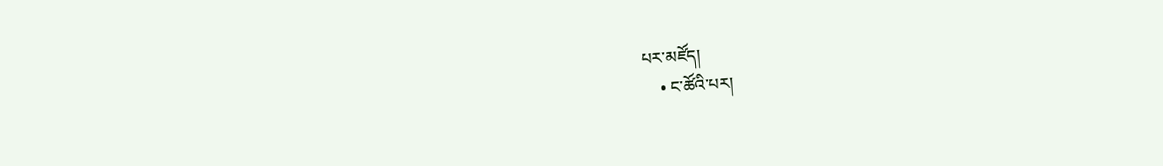པར་མཛོད།
    • ང་ཚོའི་པར།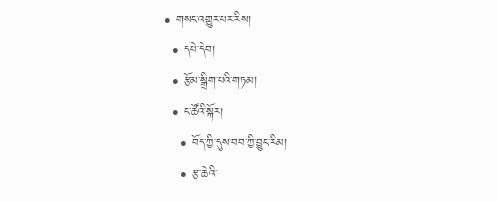• གསང་འགྱུར་པར་རིས།
  • དཔེ་དེབ།
  • རྩོམ་སྒྲིག་པའི་གཏམ།
  • ང་ཚོའི་སྐོར།
    • བོད་ཀྱི་དུས་བབ་ཀྱི་བྱུང་རིམ།
    • རྩ་ཆེའི་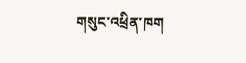གསུང་འཕྲིན་ཁག